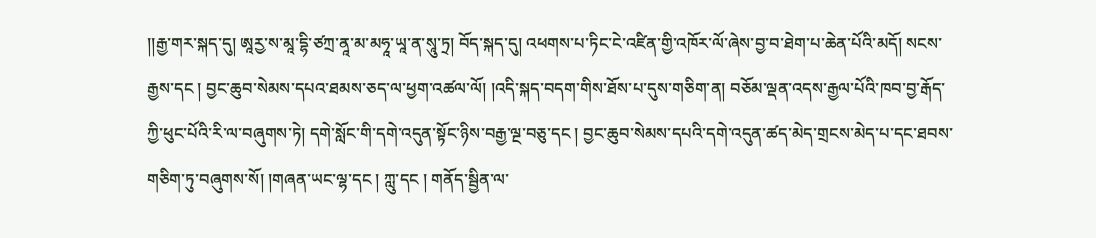།།རྒྱ་གར་སྐད་དུ། ཨཱརྱ་ས་མཱ་དྷི་ཙཀྲ་ནཱ་མ་མཧཱ་ཡཱ་ན་སཱུ་ཏྲ། བོད་སྐད་དུ། འཕགས་པ་ཏིང་ངེ་འཛིན་གྱི་འཁོར་ལོ་ཞེས་བྱ་བ་ཐེག་པ་ཆེན་པོའི་མདོ། སངས་རྒྱས་དང ། བྱང་ཆུབ་སེམས་དཔའ་ཐམས་ཅད་ལ་ཕྱག་འཚལ་ལོ། །འདི་སྐད་བདག་གིས་ཐོས་པ་དུས་གཅིག་ན། བཅོམ་ལྡན་འདས་རྒྱལ་པོའི་ཁབ་བྱ་རྒོད་ཀྱི་ཕུང་པོའི་རི་ལ་བཞུགས་ཏེ། དགེ་སློང་གི་དགེ་འདུན་སྟོང་ཉིས་བརྒྱ་ལྔ་བཅུ་དང ། བྱང་ཆུབ་སེམས་དཔའི་དགེ་འདུན་ཚད་མེད་གྲངས་མེད་པ་དང་ཐབས་གཅིག་ཏུ་བཞུགས་སོ། །གཞན་ཡང་ལྷ་དང ། ཀླུ་དང ། གནོད་སྦྱིན་ལ་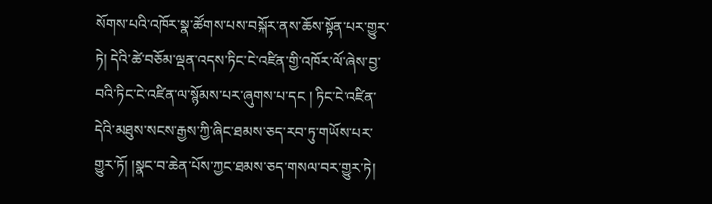སོགས་པའི་འཁོར་སྣ་ཚོགས་པས་བསྐོར་ནས་ཆོས་སྟོན་པར་གྱུར་ཏེ། དེའི་ཚེ་བཅོམ་ལྡན་འདས་ཏིང་ངེ་འཛིན་གྱི་འཁོར་ལོ་ཞེས་བྱ་བའི་ཏིང་ངེ་འཛིན་ལ་སྙོམས་པར་ཞུགས་པ་དང ། ཏིང་ངེ་འཛིན་དེའི་མཐུས་སངས་རྒྱས་ཀྱི་ཞིང་ཐམས་ཅད་རབ་ཏུ་གཡོས་པར་གྱུར་ཏོ། །སྣང་བ་ཆེན་པོས་ཀྱང་ཐམས་ཅད་གསལ་བར་གྱུར་ཏེ།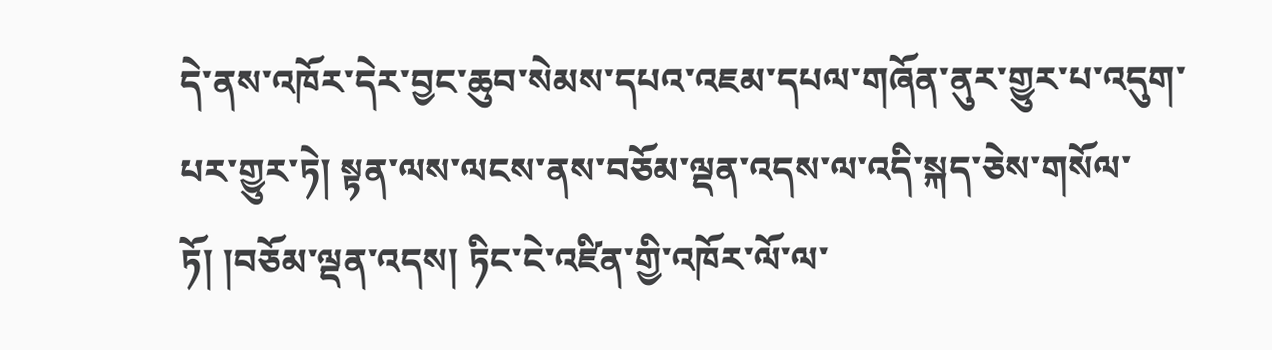དེ་ནས་འཁོར་དེར་བྱང་ཆུབ་སེམས་དཔའ་འཇམ་དཔལ་གཞོན་ནུར་གྱུར་པ་འདུག་པར་གྱུར་ཏེ། སྟན་ལས་ལངས་ནས་བཅོམ་ལྡན་འདས་ལ་འདི་སྐད་ཅེས་གསོལ་ཏོ། །བཅོམ་ལྡན་འདས། ཏིང་ངེ་འཛིན་གྱི་འཁོར་ལོ་ལ་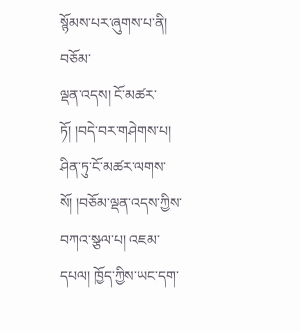སྙོམས་པར་ཞུགས་པ་ནི། བཅོམ་
ལྡན་འདས། ངོ་མཚར་ཏོ། །བདེ་བར་གཤེགས་པ། ཤིན་ཏུ་ངོ་མཚར་ལགས་སོ། །བཅོམ་ལྡན་འདས་ཀྱིས་བཀའ་སྩལ་པ། འཇམ་དཔལ། ཁྱོད་ཀྱིས་ཡང་དག་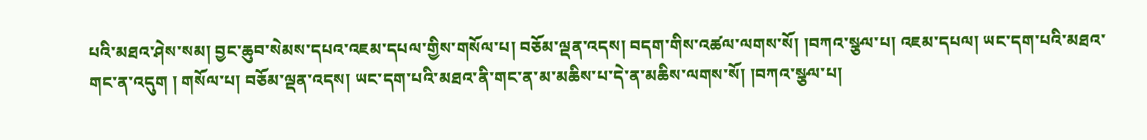པའི་མཐའ་ཤེས་སམ། བྱང་ཆུབ་སེམས་དཔའ་འཇམ་དཔལ་གྱིས་གསོལ་པ། བཅོམ་ལྡན་འདས། བདག་གིས་འཚལ་ལགས་སོ། །བཀའ་སྩལ་པ། འཇམ་དཔལ། ཡང་དག་པའི་མཐའ་གང་ན་འདུག ། གསོལ་པ། བཅོམ་ལྡན་འདས། ཡང་དག་པའི་མཐའ་ནི་གང་ན་མ་མཆིས་པ་དེ་ན་མཆིས་ལགས་སོ། །བཀའ་སྩལ་པ།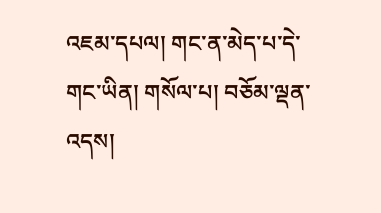འཇམ་དཔལ། གང་ན་མེད་པ་དེ་གང་ཡིན། གསོལ་པ། བཅོམ་ལྡན་འདས།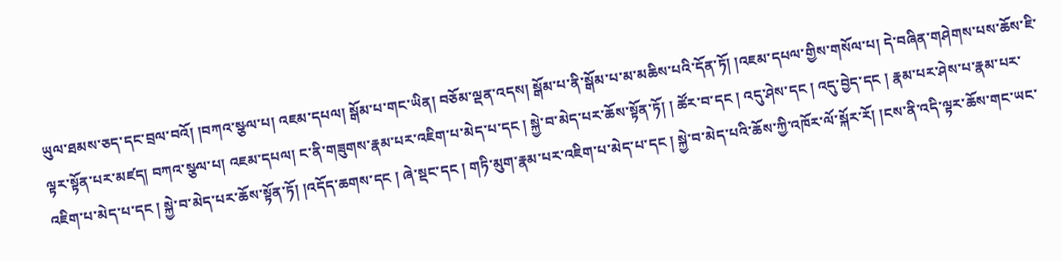ཡུལ་ཐམས་ཅད་དང་བྲལ་བའོ། །བཀའ་སྩལ་པ། འཇམ་དཔལ། སྒོམ་པ་གང་ཡིན། བཅོམ་ལྡན་འདས། སྒོམ་པ་ནི་སྒོམ་པ་མ་མཆིས་པའི་དོན་ཏོ། །འཇམ་དཔལ་གྱིས་གསོལ་པ། དེ་བཞིན་གཤེགས་པས་ཆོས་ཇི་ལྟར་སྟོན་པར་མཛད། བཀའ་སྩལ་པ། འཇམ་དཔལ། ང་ནི་གཟུགས་རྣམ་པར་འཇིག་པ་མེད་པ་དང ། སྐྱེ་བ་མེད་པར་ཆོས་སྟོན་ཏོ། ། ཚོར་བ་དང ། འདུ་ཤེས་དང ། འདུ་བྱེད་དང ། རྣམ་པར་ཤེས་པ་རྣམ་པར་འཇིག་པ་མེད་པ་དང ། སྐྱེ་བ་མེད་པར་ཆོས་སྟོན་ཏོ། །འདོད་ཆགས་དང ། ཞེ་སྡང་དང ། གཏི་མུག་རྣམ་པར་འཇིག་པ་མེད་པ་དང ། སྐྱེ་བ་མེད་པའི་ཆོས་ཀྱི་འཁོར་ལོ་སྐོར་རོ། །ངས་ནི་འདི་ལྟར་ཆོས་གང་ཡང་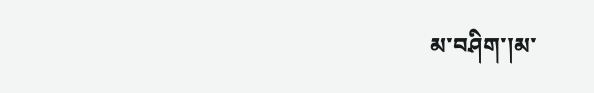མ་བཤིག་།མ་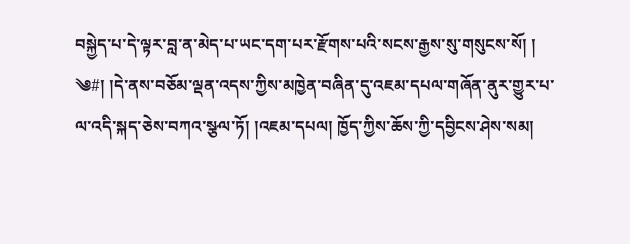བསྐྱེད་པ་དེ་ལྟར་བླ་ན་མེད་པ་ཡང་དག་པར་རྫོགས་པའི་སངས་རྒྱས་སུ་གསུངས་སོ། །
༄#། །དེ་ནས་བཅོམ་ལྡན་འདས་ཀྱིས་མཁྱེན་བཞིན་དུ་འཇམ་དཔལ་གཞོན་ནུར་གྱུར་པ་ལ་འདི་སྐད་ཅེས་བཀའ་སྩལ་ཏོ། །འཇམ་དཔལ། ཁྱོད་ཀྱིས་ཆོས་ཀྱི་དབྱིངས་ཤེས་སམ།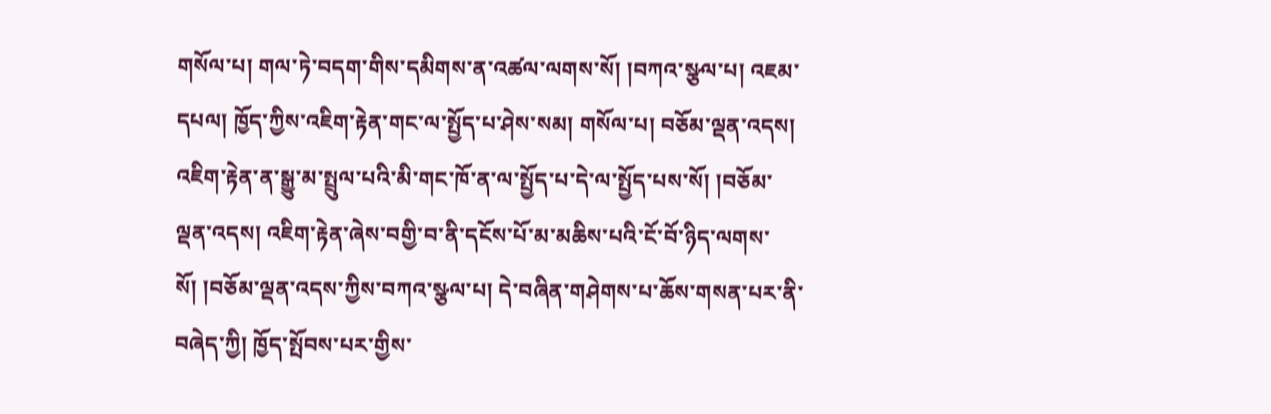གསོལ་པ། གལ་ཏེ་བདག་གིས་དམིགས་ན་འཚལ་ལགས་སོ། །བཀའ་སྩལ་པ། འཇམ་དཔལ། ཁྱོད་ཀྱིས་འཇིག་རྟེན་གང་ལ་སྤྱོད་པ་ཤེས་སམ། གསོལ་པ། བཅོམ་ལྡན་འདས། འཇིག་རྟེན་ན་སྒྱུ་མ་སྤྲུལ་པའི་མི་གང་ཁོ་ན་ལ་སྤྱོད་པ་དེ་ལ་སྤྱོད་པས་སོ། །བཅོམ་ལྡན་འདས། འཇིག་རྟེན་ཞེས་བགྱི་བ་ནི་དངོས་པོ་མ་མཆིས་པའི་ངོ་བོ་ཉིད་ལགས་སོ། །བཅོམ་ལྡན་འདས་ཀྱིས་བཀའ་སྩལ་པ། དེ་བཞིན་གཤེགས་པ་ཆོས་གསན་པར་ནི་བཞེད་ཀྱི། ཁྱོད་སྤོབས་པར་གྱིས་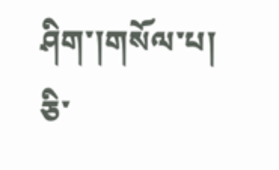ཤིག་།གསོལ་པ། ཅི་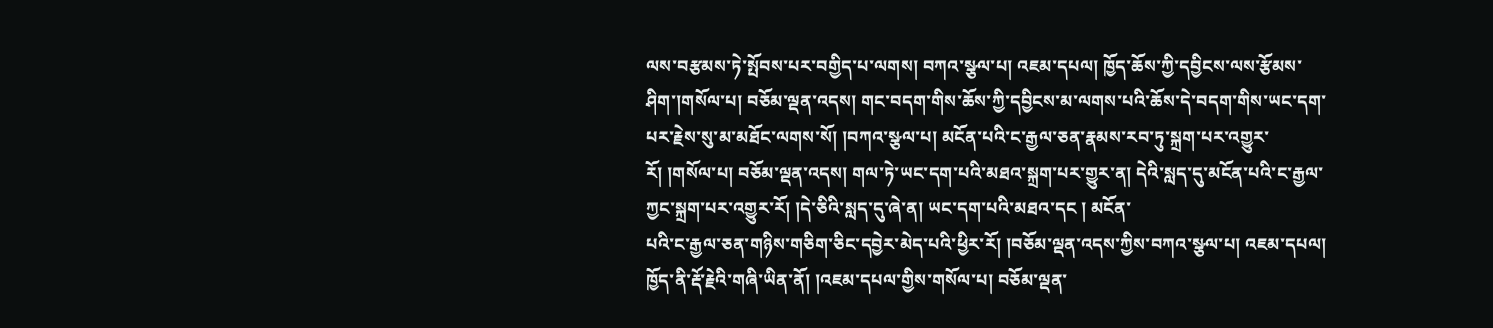ལས་བརྩམས་ཏེ་སྤོབས་པར་བགྱིད་པ་ལགས། བཀའ་སྩལ་པ། འཇམ་དཔལ། ཁྱོད་ཆོས་ཀྱི་དབྱིངས་ལས་རྩོམས་ཤིག་།གསོལ་པ། བཅོམ་ལྡན་འདས། གང་བདག་གིས་ཆོས་ཀྱི་དབྱིངས་མ་ལགས་པའི་ཆོས་དེ་བདག་གིས་ཡང་དག་པར་རྗེས་སུ་མ་མཐོང་ལགས་སོ། །བཀའ་སྩལ་པ། མངོན་པའི་ང་རྒྱལ་ཅན་རྣམས་རབ་ཏུ་སྐྲག་པར་འགྱུར་རོ། །གསོལ་པ། བཅོམ་ལྡན་འདས། གལ་ཏེ་ཡང་དག་པའི་མཐའ་སྐྲག་པར་གྱུར་ན། དེའི་སླད་དུ་མངོན་པའི་ང་རྒྱལ་ཀྱང་སྐྲག་པར་འགྱུར་རོ། །དེ་ཅིའི་སླད་དུ་ཞེ་ན། ཡང་དག་པའི་མཐའ་དང ། མངོན་
པའི་ང་རྒྱལ་ཅན་གཉིས་གཅིག་ཅིང་དབྱེར་མེད་པའི་ཕྱིར་རོ། །བཅོམ་ལྡན་འདས་ཀྱིས་བཀའ་སྩལ་པ། འཇམ་དཔལ། ཁྱོད་ནི་རྡོ་རྗེའི་གཞི་ཡིན་ནོ། །འཇམ་དཔལ་གྱིས་གསོལ་པ། བཅོམ་ལྡན་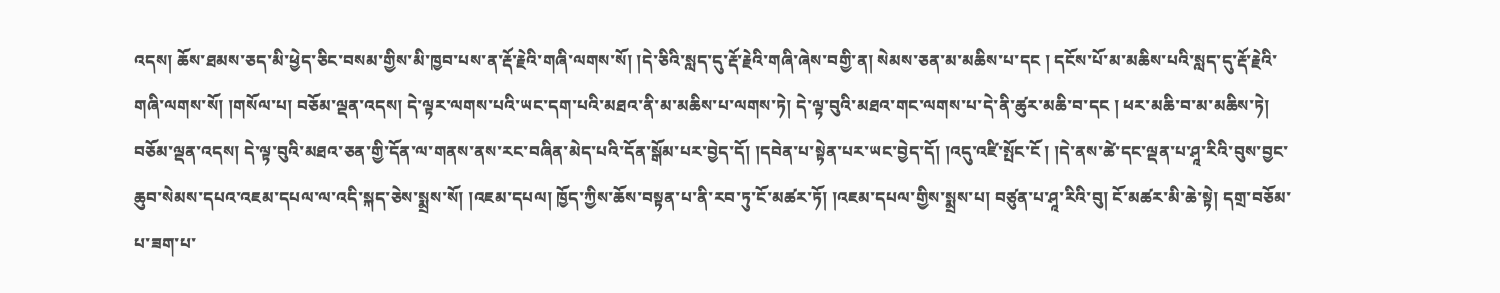འདས། ཆོས་ཐམས་ཅད་མི་ཕྱེད་ཅིང་བསམ་གྱིས་མི་ཁྱབ་པས་ན་རྡོ་རྗེའི་གཞི་ལགས་སོ། །དེ་ཅིའི་སླད་དུ་རྡོ་རྗེའི་གཞི་ཞེས་བགྱི་ན། སེམས་ཅན་མ་མཆིས་པ་དང ། དངོས་པོ་མ་མཆིས་པའི་སླད་དུ་རྡོ་རྗེའི་གཞི་ལགས་སོ། །གསོལ་པ། བཅོམ་ལྡན་འདས། དེ་ལྟར་ལགས་པའི་ཡང་དག་པའི་མཐའ་ནི་མ་མཆིས་པ་ལགས་ཏེ། དེ་ལྟ་བུའི་མཐའ་གང་ལགས་པ་དེ་ནི་ཚུར་མཆི་བ་དང ། ཕར་མཆི་བ་མ་མཆིས་ཏེ། བཅོམ་ལྡན་འདས། དེ་ལྟ་བུའི་མཐའ་ཅན་གྱི་དོན་ལ་གནས་ནས་རང་བཞིན་མེད་པའི་དོན་སྒོམ་པར་བྱེད་དོ། །དབེན་པ་སྟེན་པར་ཡང་བྱེད་དོ། །འདུ་འཛི་སྤོང་ངོ ། །དེ་ནས་ཚེ་དང་ལྡན་པ་ཤཱ་རིའི་བུས་བྱང་ཆུབ་སེམས་དཔའ་འཇམ་དཔལ་ལ་འདི་སྐད་ཅེས་སྨྲས་སོ། །འཇམ་དཔལ། ཁྱོད་ཀྱིས་ཆོས་བསྟན་པ་ནི་རབ་ཏུ་ངོ་མཚར་ཏོ། །འཇམ་དཔལ་གྱིས་སྨྲས་པ། བཙུན་པ་ཤཱ་རིའི་བུ། ངོ་མཚར་མི་ཆེ་སྟེ། དགྲ་བཅོམ་པ་ཟག་པ་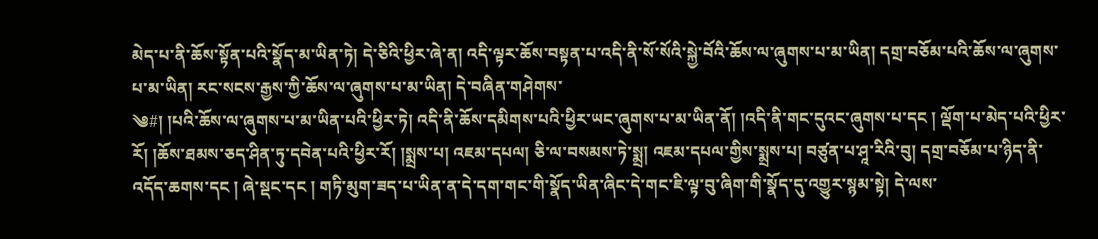མེད་པ་ནི་ཆོས་སྟོན་པའི་སྣོད་མ་ཡིན་ཏེ། དེ་ཅིའི་ཕྱིར་ཞེ་ན། འདི་ལྟར་ཆོས་བསྟན་པ་འདི་ནི་སོ་སོའི་སྐྱེ་བོའི་ཆོས་ལ་ཞུགས་པ་མ་ཡིན། དགྲ་བཅོམ་པའི་ཆོས་ལ་ཞུགས་པ་མ་ཡིན། རང་སངས་རྒྱས་ཀྱི་ཆོས་ལ་ཞུགས་པ་མ་ཡིན། དེ་བཞིན་གཤེགས་
༄#། །པའི་ཆོས་ལ་ཞུགས་པ་མ་ཡིན་པའི་ཕྱིར་ཏེ། འདི་ནི་ཆོས་དམིགས་པའི་ཕྱིར་ཡང་ཞུགས་པ་མ་ཡིན་ནོ། །འདི་ནི་གང་དུའང་ཞུགས་པ་དང ། ལྡོག་པ་མེད་པའི་ཕྱིར་རོ། །ཆོས་ཐམས་ཅད་ཤིན་ཏུ་དབེན་པའི་ཕྱིར་རོ། །སྨྲས་པ། འཇམ་དཔལ། ཅི་ལ་བསམས་ཏེ་སྨྲ། འཇམ་དཔལ་གྱིས་སྨྲས་པ། བཙུན་པ་ཤཱ་རིའི་བུ། དགྲ་བཅོམ་པ་ཉིད་ནི་འདོད་ཆགས་དང ། ཞེ་སྡང་དང ། གཏི་མུག་ཟད་པ་ཡིན་ན་དེ་དག་གང་གི་སྣོད་ཡིན་ཞིང་དེ་གང་ཇི་ལྟ་བུ་ཞིག་གི་སྣོད་དུ་འགྱུར་སྙམ་སྟེ། དེ་ལས་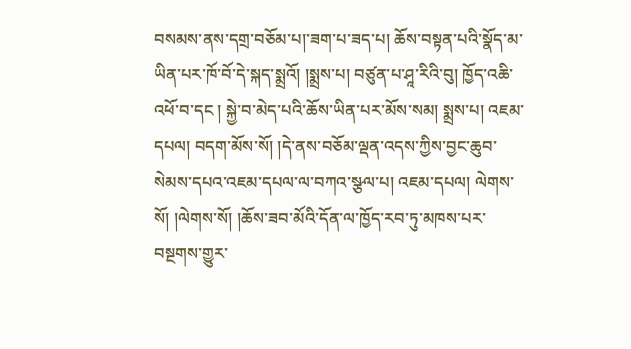བསམས་ནས་དགྲ་བཅོམ་པ།་ཟག་པ་ཟད་པ། ཆོས་བསྟན་པའི་སྣོད་མ་ཡིན་པར་ཁོ་བོ་དེ་སྐད་སྨྲའོ། །སྨྲས་པ། བཙུན་པ་ཤཱ་རིའི་བུ། ཁྱོད་འཆི་འཕོ་བ་དང ། སྐྱེ་བ་མེད་པའི་ཆོས་ཡིན་པར་མོས་སམ། སྨྲས་པ། འཇམ་དཔལ། བདག་མོས་སོ། །དེ་ནས་བཅོམ་ལྡན་འདས་ཀྱིས་བྱང་ཆུབ་སེམས་དཔའ་འཇམ་དཔལ་ལ་བཀའ་སྩལ་པ། འཇམ་དཔལ། ལེགས་སོ། །ལེགས་སོ། །ཆོས་ཟབ་མོའི་དོན་ལ་ཁྱོད་རབ་ཏུ་མཁས་པར་བསྔགས་གྱུར་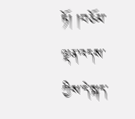ཏོ། །བཅོམ་ལྡན་འདས་ཀྱིས་དེ་སྐད་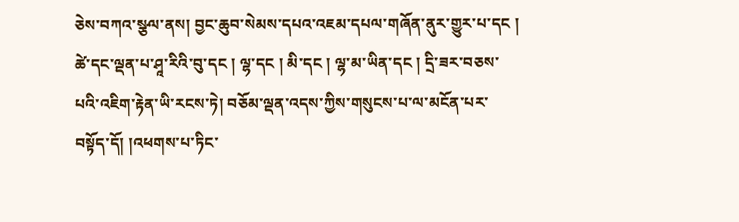ཅེས་བཀའ་སྩལ་ནས། བྱང་ཆུབ་སེམས་དཔའ་འཇམ་དཔལ་གཞོན་ནུར་གྱུར་པ་དང ། ཚེ་དང་ལྡན་པ་ཤཱ་རིའི་བུ་དང ། ལྷ་དང ། མི་དང ། ལྷ་མ་ཡིན་དང ། དྲི་ཟར་བཅས་པའི་འཇིག་རྟེན་ཡི་རངས་ཏེ། བཅོམ་ལྡན་འདས་ཀྱིས་གསུངས་པ་ལ་མངོན་པར་བསྟོད་དོ། །འཕགས་པ་ཏིང་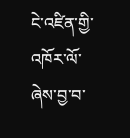ངེ་འཛིན་གྱི་འཁོར་ལོ་
ཞེས་བྱ་བ་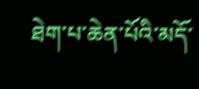ཐེག་པ་ཆེན་པོའི་མདོ་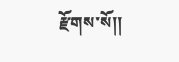རྫོགས་སོ།།